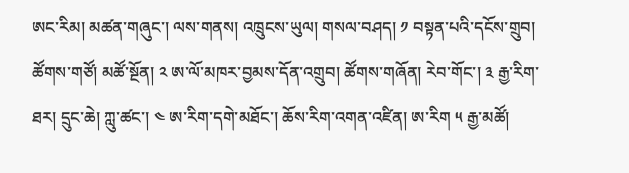ཨང་རིམ། མཚན་གཞུང་། ལས་གནས། འཁྲུངས་ཡུལ། གསལ་བཤད། ༡ བསྟན་པའི་དངོས་གྲུབ། ཚོགས་གཙོ། མཚོ་སྔོན། ༢ ཨ་ལོ་མཁར་བྱམས་དོན་འགྲུབ། ཚོགས་གཞོན། རེབ་གོང་། ༣ རྒྱ་རིག་ཐར། དྲུང་ཆེ། ཀླུ་ཚང་། ༤ ཨ་རིག་དགེ་མཐོང་། ཆོས་རིག་འགན་འཛིན། ཨ་རིག ༥ རྒྱ་མཚོ།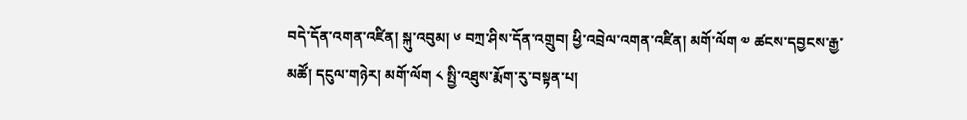བདེ་དོན་འགན་འཛིན། སྐུ་འབུམ། ༦ བཀྲ་ཤིས་དོན་འགྲུབ། ཕྱི་འབྲེལ་འགན་འཛིན། མགོ་ལོག ༧ ཚངས་དབྱངས་རྒྱ་མཚོ། དངུལ་གཉེར། མགོ་ལོག ༨ སྤྱི་འཐུས་རྨོག་རུ་བསྟན་པ།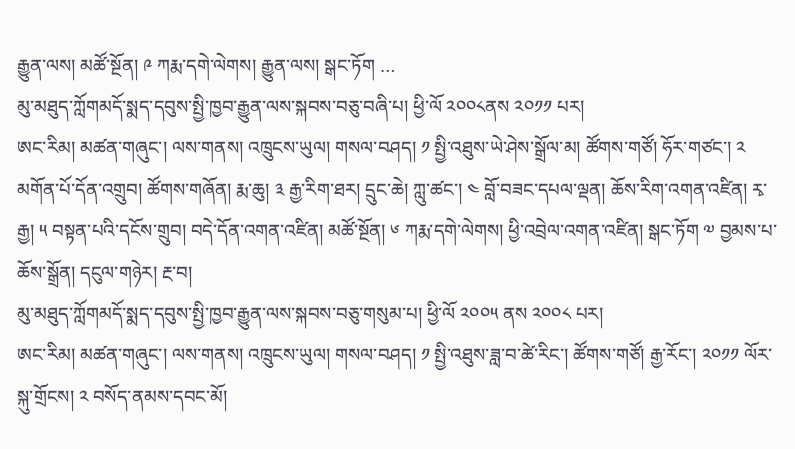རྒྱུན་ལས། མཚོ་སྔོན། ༩ ཀརྨ་དགེ་ལེགས། རྒྱུན་ལས། སྒང་ཏོག …
མུ་མཐུད་ཀློགམདོ་སྨད་དབུས་སྤྱི་ཁྱབ་རྒྱུན་ལས་སྐབས་བཅུ་བཞི་པ། ཕྱི་ལོ ༢༠༠༨ནས ༢༠༡༡ པར།
ཨང་རིམ། མཚན་གཞུང་། ལས་གནས། འཁྲུངས་ཡུལ། གསལ་བཤད། ༡ སྤྱི་འཐུས་ཡེ་ཤེས་སྒྲོལ་མ། ཚོགས་གཙོ། ཧོར་གཙང་། ༢ མགོན་པོ་དོན་འགྲུབ། ཚོགས་གཞོན། རྨ་ཆུ། ༣ རྒྱ་རིག་ཐར། དྲུང་ཆེ། ཀླུ་ཚང་། ༤ བློ་བཟང་དཔལ་ལྡན། ཆོས་རིག་འགན་འཛིན། རྭ་རྒྱ། ༥ བསྟན་པའི་དངོས་གྲུབ། བདེ་དོན་འགན་འཛིན། མཚོ་སྔོན། ༦ ཀརྨ་དགེ་ལེགས། ཕྱི་འབྲེལ་འགན་འཛིན། སྒང་ཏོག ༧ བྱམས་པ་ཆོས་སྒྲོན། དངུལ་གཉེར། རྔ་བ།
མུ་མཐུད་ཀློགམདོ་སྨད་དབུས་སྤྱི་ཁྱབ་རྒྱུན་ལས་སྐབས་བཅུ་གསུམ་པ། ཕྱི་ལོ ༢༠༠༥ ནས ༢༠༠༨ པར།
ཨང་རིམ། མཚན་གཞུང་། ལས་གནས། འཁྲུངས་ཡུལ། གསལ་བཤད། ༡ སྤྱི་འཐུས་ཟླ་བ་ཚེ་རིང་། ཚོགས་གཙོ། རྒྱ་རོང་། ༢༠༡༡ ལོར་སྐུ་གྲོངས། ༢ བསོད་ནམས་དབང་མོ།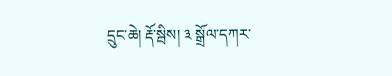དྲུང་ཆེ། རྡོ་སྦིས། ༣ སྒྲོལ་དཀར་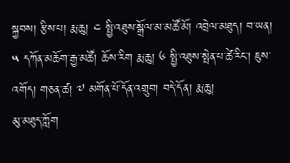སྐྱབས། རྩིས་པ། རྨ་ཆུ། ༤ སྤྱི་འཐུས་སྒྲོལ་མ་མཚོ་མོ། འབྲེལ་མཐུད། བ་ཡན། ༥ དཀོན་མཆོག་རྒྱ་མཚོ། ཆོས་རིག རྨ་ཆུ། ༦ སྤྱི་འཐུས་སྤེན་པ་ཚེ་རིང་། ཇུས་འགོད། གཅན་ཚ། ༧ མགོན་པོ་དོན་འགྲུབ། བདེ་དོན། རྨ་ཆུ།
མུ་མཐུད་ཀློག